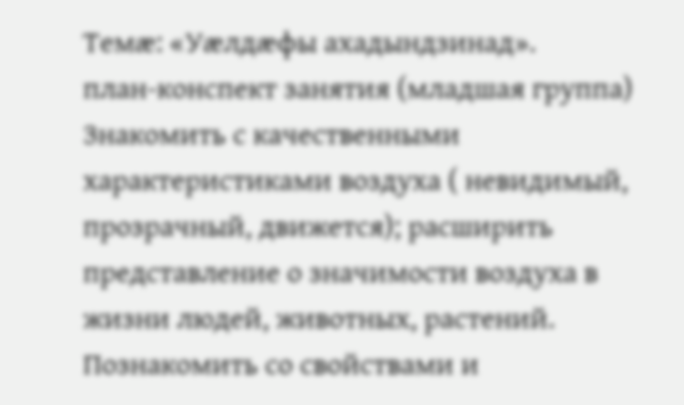Темæ: «Уӕлдӕфы ахадындзинад».
план-конспект занятия (младшая группа)
Знакомить с качественными характеристиками воздуха ( невидимый, прозрачный, движется); расширить представление о значимости воздуха в жизни людей, животных, растений. Познакомить со свойствами и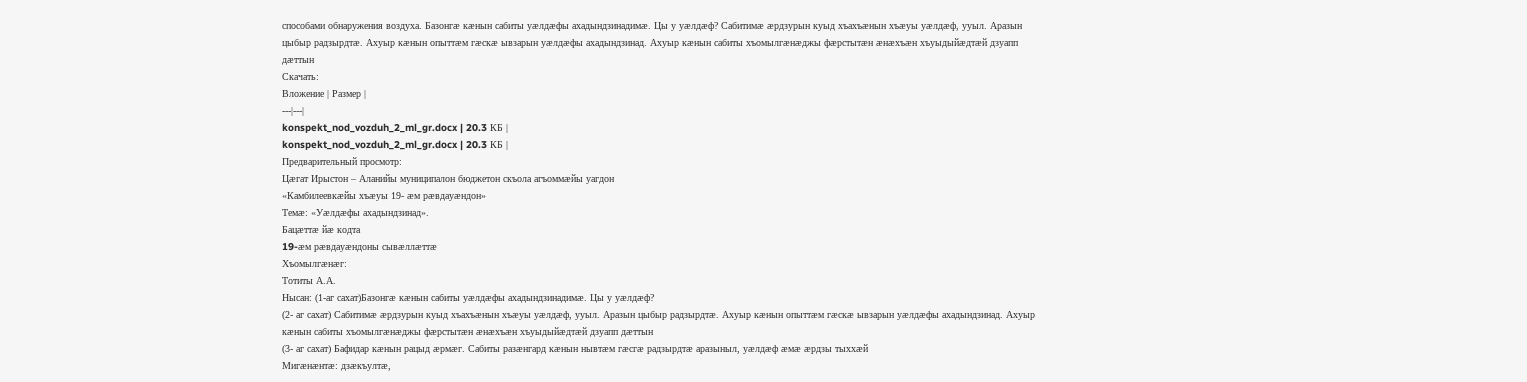способами обнаружения воздуха. Базонгӕ кӕнын сабиты уӕлдӕфы ахадындзинадимӕ. Цы у уӕлдӕф? Сабитимӕ ӕрдзурын куыд хъахъӕнын хъӕуы уӕлдӕф, ууыл. Аразын цыбыр радзырдтӕ. Ахуыр кæнын опыттæм гæскæ ывзарын уӕлдӕфы ахадындзинад. Ахуыр кӕнын сабиты хъомылгӕнӕджы фӕрстытӕн ӕнӕхъӕн хъуыдыйӕдтӕй дзуапп дӕттын
Скачать:
Вложение | Размер |
---|---|
konspekt_nod_vozduh_2_ml_gr.docx | 20.3 КБ |
konspekt_nod_vozduh_2_ml_gr.docx | 20.3 КБ |
Предварительный просмотр:
Цæгат Ирыстон – Аланийы муниципалон бюджетон скъола агъоммæйы уагдон
«Камбилеевкæйы хъæуы 19- æм рæвдауæндон»
Темæ: «Уӕлдӕфы ахадындзинад».
Бацæттæ йæ кодта
19-æм рæвдауæндоны сывæллæттæ
Хъомылгæнæг:
Тотиты А.А.
Нысан: (1-аг сахат)Базонгӕ кӕнын сабиты уӕлдӕфы ахадындзинадимӕ. Цы у уӕлдӕф?
(2- аг сахат) Сабитимӕ ӕрдзурын куыд хъахъӕнын хъӕуы уӕлдӕф, ууыл. Аразын цыбыр радзырдтӕ. Ахуыр кæнын опыттæм гæскæ ывзарын уӕлдӕфы ахадындзинад. Ахуыр кӕнын сабиты хъомылгӕнӕджы фӕрстытӕн ӕнӕхъӕн хъуыдыйӕдтӕй дзуапп дӕттын
(3- аг сахат) Бафидар кæнын рацыд æрмæг. Сабиты разӕнгард кӕнын нывтӕм гӕсгӕ радзырдтӕ аразыныл, уӕлдӕф ӕмӕ ӕрдзы тыххӕй
Мигæнæнтæ: дзæкъултæ,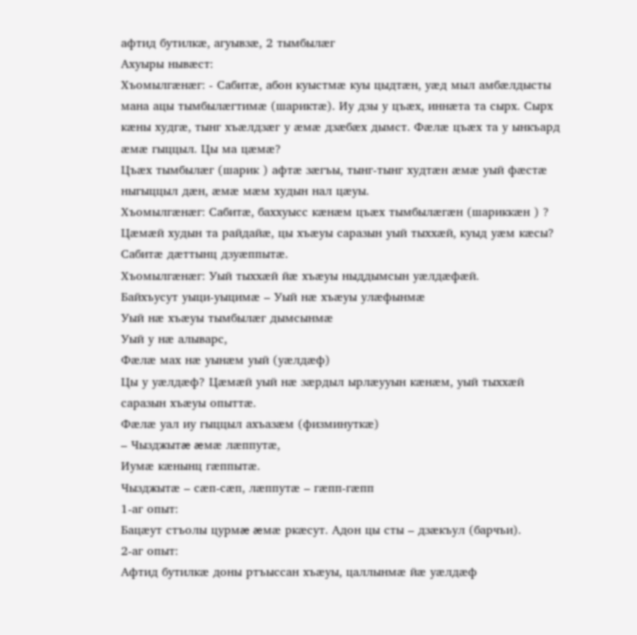афтид бутилкæ, агуывзæ, 2 тымбылæг
Ахуыры нывæст:
Хъомылгӕнӕг: - Сабитæ, абон куыстмæ куы цыдтæн, уæд мыл амбæлдысты мана ацы тымбылæгтимæ (шариктæ). Иу дзы у цъæх, иннæта та сырх. Сырх кæны худгæ, тынг хъæлдзæг у æмæ дзæбæх дымст. Фæлæ цъæх та у ынкъард æмæ гыццыл. Цы ма цæмæ?
Цъæх тымбылæг (шарик ) афтæ зæгъы, тынг-тынг худтæн æмæ уый фæстæ ныгыццыл дæн, æмæ мæм худын нал цæуы.
Хъомылгӕнӕг: Сабитæ, баххуысс кæнæм цъæх тымбылæгæн (шариккæн ) ? Цæмæй худын та райдайæ, цы хъæуы саразын уый тыххæй, куыд уæм кæсы?
Сабитæ дæттынц дзуæппытæ.
Хъомылгӕнӕг: Уый тыххæй йæ хъæуы ныддымсын уæлдæфæй.
Байхъусут уыци-уыцимæ – Уый нæ хъæуы улæфынмæ
Уый нæ хъæуы тымбылæг дымсынмæ
Уый у нæ алыварс,
Фæлæ мах нæ уынæм уый (уæлдæф)
Цы у уæлдæф? Цæмæй уый нæ зæрдыл ырлæууын кæнæм, уый тыххæй саразын хъæуы опыттæ.
Фæлæ уал иу гыццыл ахъазæм (физминуткæ)
– Чызджытæ æмæ лæппутæ,
Иумæ кæнынц гæппытæ.
Чызджытæ – сæп-сæп, лæппутæ – гæпп-гæпп
1-аг опыт:
Бацæут стъолы цурмæ æмæ ркæсут. Адон цы сты – дзæкъул (барчъи).
2-аг опыт:
Афтид бутилкæ доны ртъыссан хъæуы, цаллынмæ йæ уæлдæф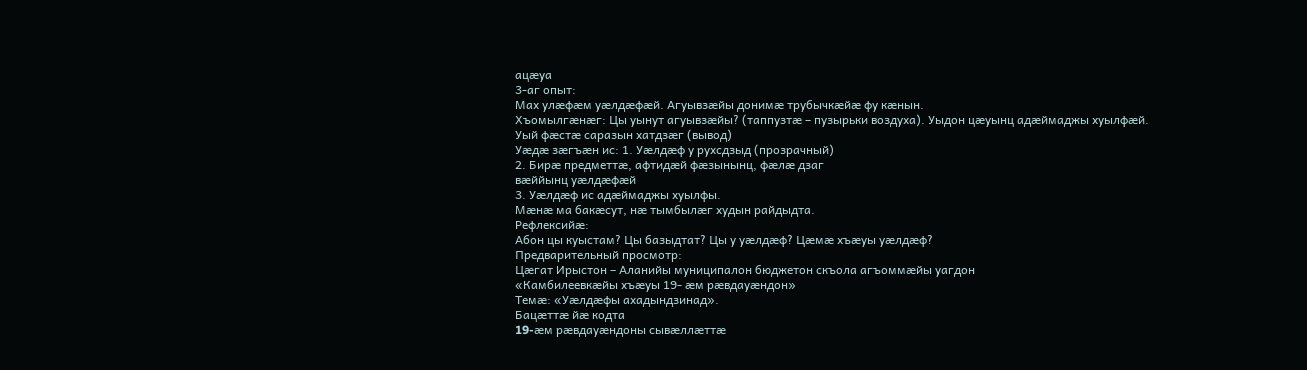ацæуа
3-аг опыт:
Мах улæфæм уæлдæфæй. Агуывзæйы донимæ трубычкæйæ фу кæнын.
Хъомылгӕнӕг: Цы уынут агуывзæйы? (таппузтæ – пузырьки воздуха). Уыдон цæуынц адæймаджы хуылфæй.
Уый фæстæ саразын хатдзæг (вывод)
Уæдæ зæгъæн ис: 1. Уæлдæф у рухсдзыд (прозрачный)
2. Бирæ предметтæ, афтидæй фæзынынц, фæлæ дзаг
вæййынц уæлдæфæй
3. Уæлдæф ис адæймаджы хуылфы.
Мæнæ ма бакæсут, нæ тымбылæг худын райдыдта.
Рефлексийæ:
Абон цы куыстам? Цы базыдтат? Цы у уæлдæф? Цæмæ хъæуы уæлдæф?
Предварительный просмотр:
Цæгат Ирыстон – Аланийы муниципалон бюджетон скъола агъоммæйы уагдон
«Камбилеевкæйы хъæуы 19- æм рæвдауæндон»
Темæ: «Уӕлдӕфы ахадындзинад».
Бацæттæ йæ кодта
19-æм рæвдауæндоны сывæллæттæ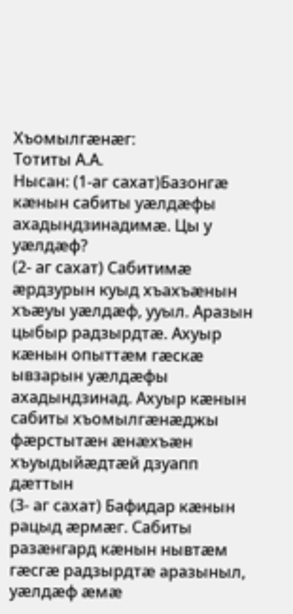Хъомылгæнæг:
Тотиты А.А.
Нысан: (1-аг сахат)Базонгӕ кӕнын сабиты уӕлдӕфы ахадындзинадимӕ. Цы у уӕлдӕф?
(2- аг сахат) Сабитимӕ ӕрдзурын куыд хъахъӕнын хъӕуы уӕлдӕф, ууыл. Аразын цыбыр радзырдтӕ. Ахуыр кæнын опыттæм гæскæ ывзарын уӕлдӕфы ахадындзинад. Ахуыр кӕнын сабиты хъомылгӕнӕджы фӕрстытӕн ӕнӕхъӕн хъуыдыйӕдтӕй дзуапп дӕттын
(3- аг сахат) Бафидар кæнын рацыд æрмæг. Сабиты разӕнгард кӕнын нывтӕм гӕсгӕ радзырдтӕ аразыныл, уӕлдӕф ӕмӕ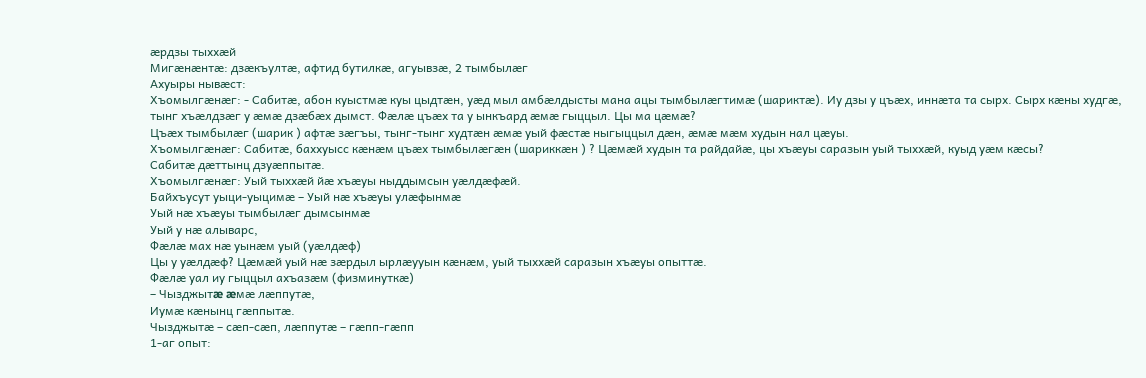ӕрдзы тыххӕй
Мигæнæнтæ: дзæкъултæ, афтид бутилкæ, агуывзæ, 2 тымбылæг
Ахуыры нывæст:
Хъомылгӕнӕг: - Сабитæ, абон куыстмæ куы цыдтæн, уæд мыл амбæлдысты мана ацы тымбылæгтимæ (шариктæ). Иу дзы у цъæх, иннæта та сырх. Сырх кæны худгæ, тынг хъæлдзæг у æмæ дзæбæх дымст. Фæлæ цъæх та у ынкъард æмæ гыццыл. Цы ма цæмæ?
Цъæх тымбылæг (шарик ) афтæ зæгъы, тынг-тынг худтæн æмæ уый фæстæ ныгыццыл дæн, æмæ мæм худын нал цæуы.
Хъомылгӕнӕг: Сабитæ, баххуысс кæнæм цъæх тымбылæгæн (шариккæн ) ? Цæмæй худын та райдайæ, цы хъæуы саразын уый тыххæй, куыд уæм кæсы?
Сабитæ дæттынц дзуæппытæ.
Хъомылгӕнӕг: Уый тыххæй йæ хъæуы ныддымсын уæлдæфæй.
Байхъусут уыци-уыцимæ – Уый нæ хъæуы улæфынмæ
Уый нæ хъæуы тымбылæг дымсынмæ
Уый у нæ алыварс,
Фæлæ мах нæ уынæм уый (уæлдæф)
Цы у уæлдæф? Цæмæй уый нæ зæрдыл ырлæууын кæнæм, уый тыххæй саразын хъæуы опыттæ.
Фæлæ уал иу гыццыл ахъазæм (физминуткæ)
– Чызджытæ æмæ лæппутæ,
Иумæ кæнынц гæппытæ.
Чызджытæ – сæп-сæп, лæппутæ – гæпп-гæпп
1-аг опыт: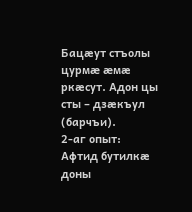Бацæут стъолы цурмæ æмæ ркæсут. Адон цы сты – дзæкъул (барчъи).
2-аг опыт:
Афтид бутилкæ доны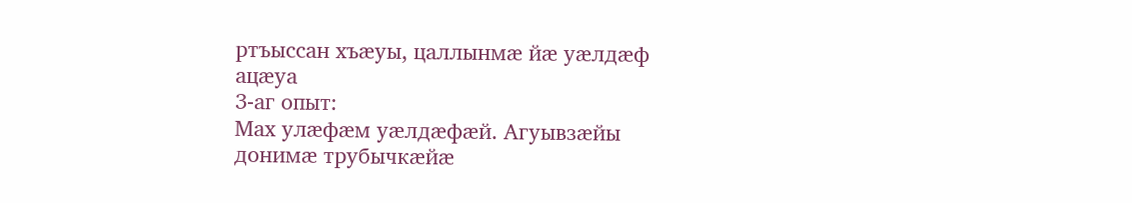ртъыссан хъæуы, цаллынмæ йæ уæлдæф ацæуа
3-аг опыт:
Мах улæфæм уæлдæфæй. Агуывзæйы донимæ трубычкæйæ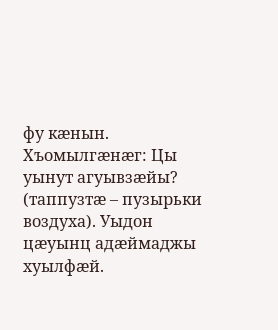фу кæнын.
Хъомылгӕнӕг: Цы уынут агуывзæйы? (таппузтæ – пузырьки воздуха). Уыдон цæуынц адæймаджы хуылфæй.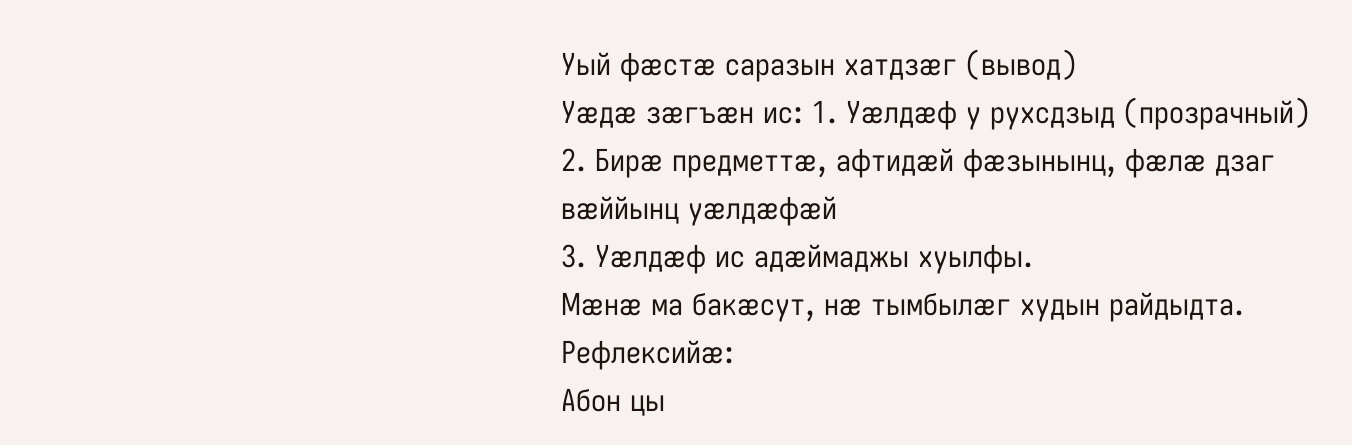Уый фæстæ саразын хатдзæг (вывод)
Уæдæ зæгъæн ис: 1. Уæлдæф у рухсдзыд (прозрачный)
2. Бирæ предметтæ, афтидæй фæзынынц, фæлæ дзаг
вæййынц уæлдæфæй
3. Уæлдæф ис адæймаджы хуылфы.
Мæнæ ма бакæсут, нæ тымбылæг худын райдыдта.
Рефлексийæ:
Абон цы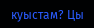куыстам? Цы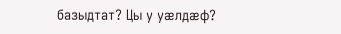базыдтат? Цы у уæлдæф?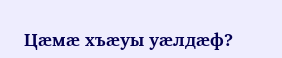Цæмæ хъæуы уæлдæф?